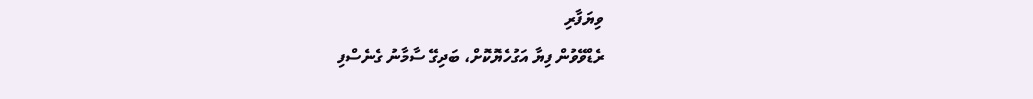ވިޔަފާރި
ރެޑްވޭވުން ފިޔާ އަގުހެޔޮކޮށް، ބަދިގޭ ސާމާނު ގެނެސްފި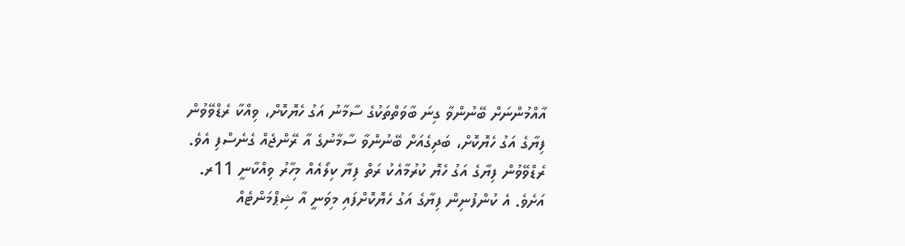އާއްމުންނަށް ބޭނުންވާ ގިނަ ބާވަތްތަކުގެ ސާމާނު އަގު ހެޔޮކޮށް، ވިއްކާ ރެޑްވޭވުން ފިޔާގެ އަގު ހެޔޮކޮށް، ބަދިގެއަށް ބޭނުންވާ ސާމާނުގެ އާ ރޭންޖެއް ގެނެސްފި އެވެ.
ރެޑްވޭވުން ފިޔާގެ އަގު ހެޔޮ ކުރުމާއެކު ރަތް ފިޔާ ކިލޯއެއް މިހާރު ވިއްކާނީ 11ރ. އަށެވެ. އެ ކުންފުނިން ފިޔާގެ އަގު ހެޔޮކޮށްފައި މިވަނީ އާ ޝިޕްމަންޓެއް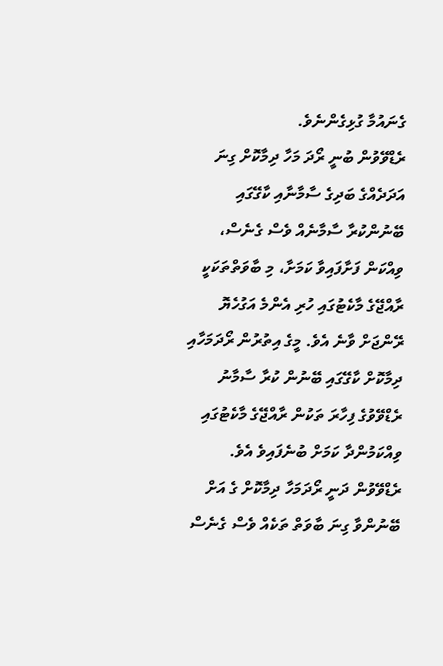ގެނައުމާ ގުޅިގެންނެވެ.
ރެޑްވޭވުން ބުނީ ރޯދަ މަހާ ދިމާކޮށް ގިނަ އަދަދެއްގެ ބަދިގެ ސާމާނާއި ކާގޭގައި ބޭނުންކުރާ ސާމާނެއް ވެސް ގެނެސް، ވިއްކަން ފަށާފައިވާ ކަމަށާ، މި ބާވަތްތަކަކީ ރާއްޖޭގެ މާކެޓުގައި ހުރި އެންމެ އަގުހެޔޮ ރޭންޖަށް ވާނެ އެވެ. މީގެ އިތުރުން ރޯދަމަހާއި ދިމާކޮށް ކާގޭގައި ބޭނުން ކުރާ ސާމާނު ރެޑްވޭވުގެ ފިހާރަ ތަކުން ރާއްޖޭގެ މާކެޓުގައި ވިއްކަމުންދާ ކަމަށް ބުނެފައިވެ އެވެ.
ރެޑްވޭވުން ދަނީ ރޯދަމަހާ ދިމާކޮށް ގެ އަށް ބޭނުންވާ ގިނަ ބާވަތް ތަކެއް ވެސް ގެނެސް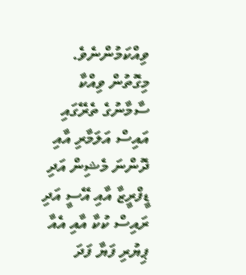ވިއްކަމުންނެވެ. މިގޮތުން ވިއްކާ ސާމާނުގެ ތެރޭގައި އައިސް އަލަމާރި އާއި ދޮންނަ މެޝިން އަދި ޑީފްރީޒާ އާއި އޭސީ އަދި ރައިސް ކުކާ އާއި އެއާ ޕިޔުރި ފަޔާ ފަދަ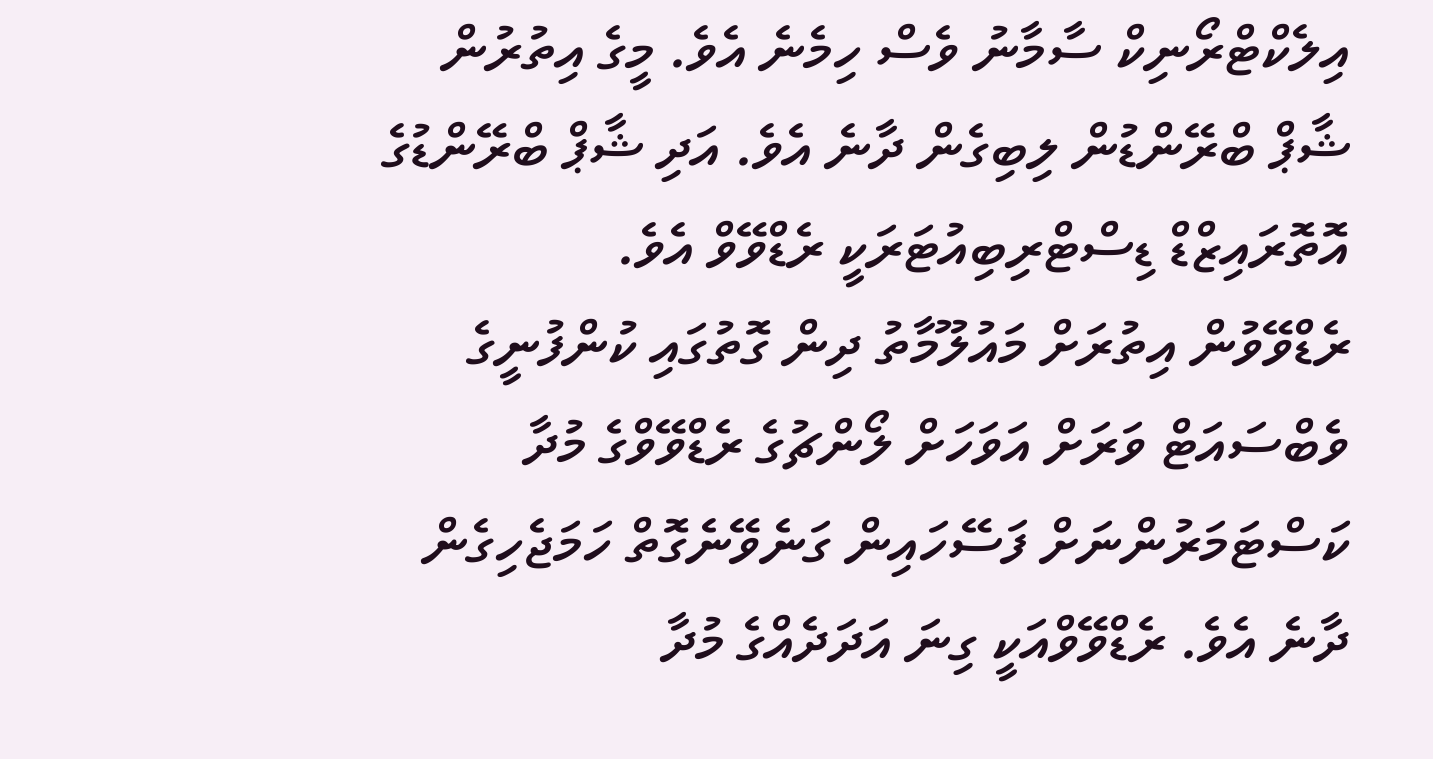އިލެކްޓްރޯނިކް ސާމާނު ވެސް ހިމެނެ އެވެ. މީގެ އިތުރުން ޝާޕް ބްރޭންޑުން ލިބިގެން ދާނެ އެވެ. އަދި ޝާޕް ބްރޭންޑުގެ އޮތޮރައިޒްޑް ޑިސްޓްރިބިއުޓަރަކީ ރެޑްވޭވް އެވެ.
ރެޑްވޭވުން އިތުރަށް މައުލޫމާތު ދިން ގޮތުގައި ކުންފުނީގެ ވެބްސައަޓް ވަރަށް އަވަހަށް ލޯންޗުގެ ރެޑްވޭވްގެ މުދާ ކަސްޓަމަރުންނަށް ފަސޭހައިން ގަނެވޭނެގޮތް ހަމަޖެހިގެން ދާނެ އެވެ. ރެޑްވޭވްއަކީ ގިނަ އަދަދެއްގެ މުދާ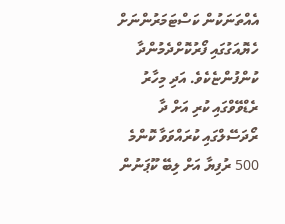އެއްތަނަކުން ކަސްޓަމަރުންނަށް ހެޔޮއަގުގައި ފޯރުކޮށްދެމުންދާ ކުންފުންޏެކެވެ. އަދި މިހާރު ރެޑްވޭވްގައި ކުރި އަށް ދާ ރޯދަސޭލްގައި ކުރައްވަވާ ކޮންމެ 500 ރުފިޔާ އަށް ލިބޭ ކޫޕަނުން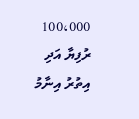100،000 ރުފިޔާ އަދި އިތުރު އިނާމު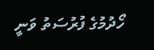ހޯދުމުގެ ފުރުސަތު ވަނީ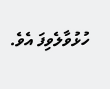ހުޅުވާލެވިފަ އެވެ.